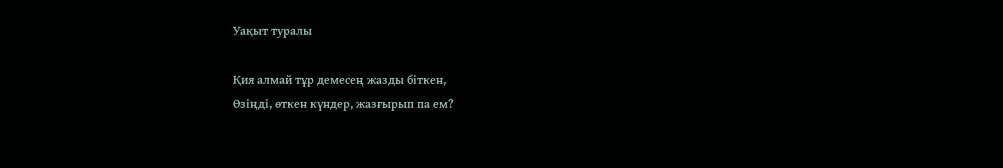Уақыт туралы

Қия алмай тұр демесең жазды біткен,
Өзіңді, өткен күндер, жазғырып па ем?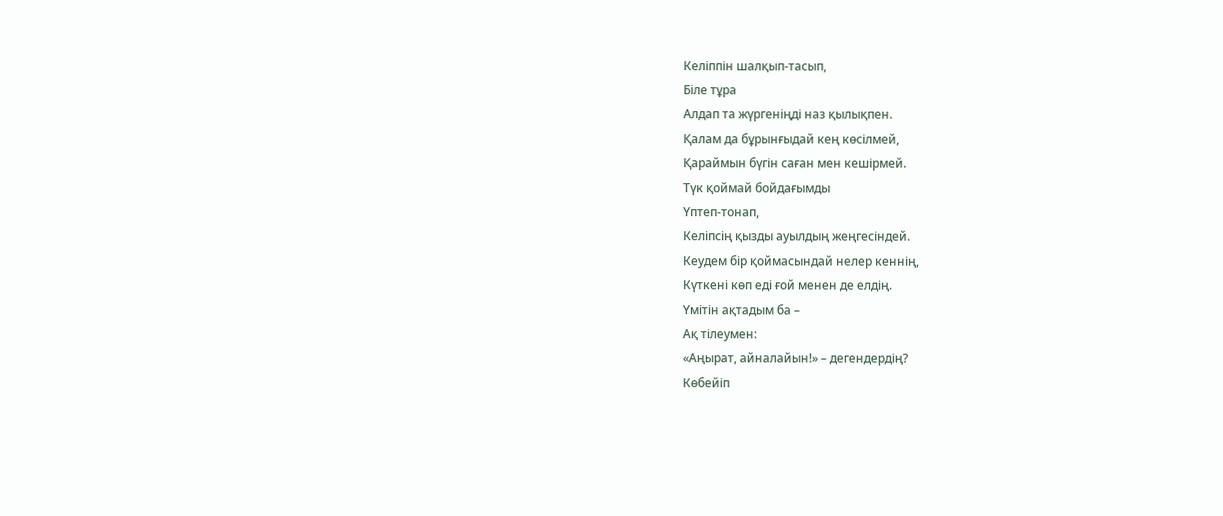Келіппін шалқып-тасып,
Біле тұра
Алдап та жүргеніңді наз қылықпен.
Қалам да бұрынғыдай кең көсілмей,
Қараймын бүгін саған мен кешірмей.
Түк қоймай бойдағымды
Үптеп-тонап,
Келіпсің қызды ауылдың жеңгесіндей.
Кеудем бір қоймасындай нелер кеннің,
Күткені көп еді ғой менен де елдің.
Үмітін ақтадым ба –
Ақ тілеумен:
«Аңырат, айналайын!» – дегендердің?
Көбейіп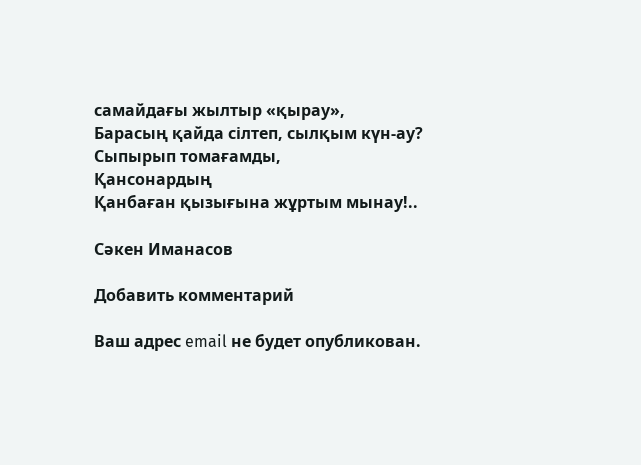самайдағы жылтыр «қырау»,
Барасың қайда сілтеп, сылқым күн-ау?
Сыпырып томағамды,
Қансонардың
Қанбаған қызығына жұртым мынау!..

Сәкен Иманасов

Добавить комментарий

Ваш адрес email не будет опубликован.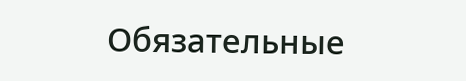Обязательные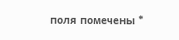поля помечены *